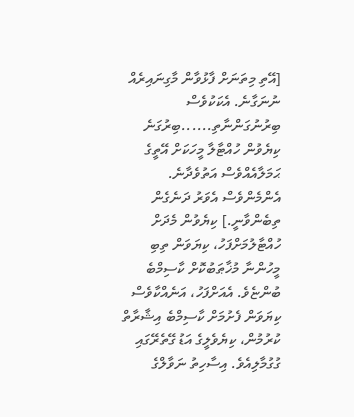[އޭތި މިތަނަށް ފާޅުވާން މާގިނައިރެއް ނުނަގާނެ. އެކަކުވެސް ބިރުނުގަންނާތި......ބިރުގަނެ ކިޔެވުން ހުއްޓާލާ މީހަކަށް އޭތީގެ ޙަމަލާއެއްވެސް އަތުވެދާނެ. އެންމެންވެސް އެވަރު ދަނެގެން ތިބެންވާނީ.] ކިޔެވުން މެދަށް ހުއްޓާލުމަށްފަހު، ކިޔަވަން ތިބި މީހުންނާ މުޚާޠަބުކޮށް ކާސިމްބެ ބުންޏެވެ. އެއަށްފަހު، އަނެއްކާވެސް ކިޔަވަން ފެށުމަށް ކާސިމްބެ އިޝާރާތް ކުރުމުން، ކިޔެވެލީގެ އަޑު ގޭތެރޭގައި ގުގުމާލިއެވެ. އިސާހިތު ނަވާލްގެ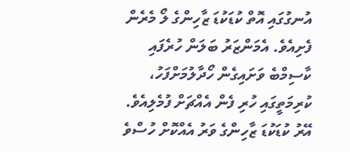އުނގުގައި އޮތް ކުޑަކުޑަ ޒާހިންގެ ލޯ މެރެން ފެށިއެވެ. އެމަންޒަރު ބަލަން ހުރެފައި ކާސިމްބެ ވަށައިގެން ހޯދާލުމަށްފަހު، ކުރިމަތީގައި ހުރި ފެން އެއްޗަށް ފުމެލިއެވެ. އޭރު ކުޑަކުޑަ ޒާހިންގެ ވަރު އެއްކޮށް ހުސްވެ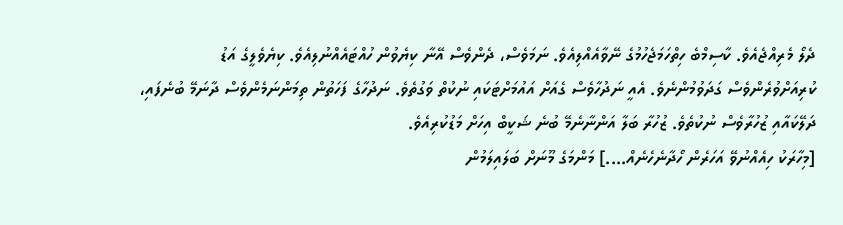ދެލޯ މެރިއްޖެއެވެ. ކާސިމްބެ ހިތްހަމަޖެހުމުގެ ނޭވާއެއްލިއެވެ. ނަމަވެސް، ދެންވެސް އޭނާ ކިޔެވުން ހުއްޓައެއްނުލިއެވެ. ކިޔެވެލީގެ އަޑު ކުރިއަށްވުރެންވެސް ގަދަވުމުންނެވެ. އެއީ ނަދުހާވެސް ގެއަށް އައުމަށްޓަކައި ނުކުތް ވަގުތެވެ. ނަދުހާގެ ފަހަތުން ތިމަންނަމެންވެސް ދާނަމޭ ބުނެފައި، ދަލޭކައާއި ޒުހުރާވެސް ނުކުތެވެ. ޒުހުރާ ބަލާ އަންނާނެމޭ ބުނެ ޝަކީބް އިހަށް މަޑުކުރިއެވެ.
[މިހާރަކު ހިއެއްނުވޭ އަހަރެން ހޯދާނެހެނެއް....] މަންމަގެ މޫނަށް ބަލައިލަމުން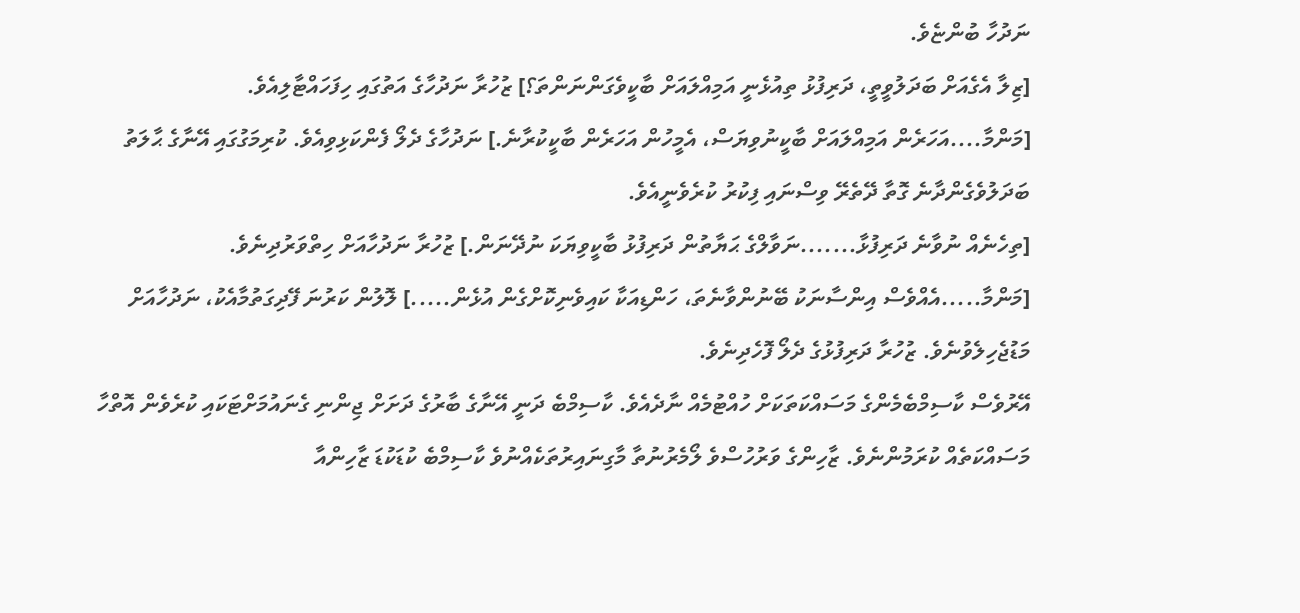ނަދުހާ ބުންޏެވެ.
[ޒިލާ އެގެއަށް ބަދަލުވީތީ، ދަރިފުޅު ތިއުޅެނީ އަމިއްލައަށް ބާކީވެގަންނަންތަ؟] ޒުހުރާ ނަދުހާގެ އަތުގައި ހިފަހައްޓާލިއެވެ.
[މަންމާ....އަހަރެން އަމިއްލައަށް ބާކީނުވިޔަސް، އެމީހުން އަހަރެން ބާކީކުރާނެ.] ނަދުހާގެ ދެލޯ ފެންކަޅިވިއެވެ. ކުރިމަގުގައި އޭނާގެ ޙާލަތު ބަދަލުވެގެންދާނެ ގޮތާ ދޭތެރޭ ވިސްނައި ފިކުރު ކުރެވެނީއެވެ.
[ތިހެނެއް ނުވާނެ ދަރިފުޅާ.......ނަވާލްގެ ޙަޔާތުން ދަރިފުޅު ބާކީވިޔަކަ ނުދޭނަން.] ޒުހުރާ ނަދުހާއަށް ހިތްވަރުދިނެވެ.
[މަންމާ.....އެއްވެސް އިންސާނަކު ބޭނުންވާނެތަ، ހަންޑިއަކާ ކައިވެނިކޮށްގެން އުޅެން.....] ލޮލުން ކަރުނަ ފޭދިގަތުމާއެކު، ނަދުހާއަށް މަޑުޖެހިލެވުނެވެ. ޒުހުރާ ދަރިފުޅުގެ ދެލޯ ފޮހެދިނެވެ.
އޭރުވެސް ކާސިމްބެމެންގެ މަސައްކަތަކަށް ހުއްޓުމެއް ނާދެއެވެ. ކާސިމްބެ ދަނީ އޭނާގެ ބާރުގެ ދަށަށް ޖިންނި ގެނައުމަށްޓަކައި ކުރެވެން އޮތްހާ މަސައްކަތެއް ކުރަމުންނެވެ. ޒާހިންގެ ވަރުހުސްވެ ލޯމެރުނުތާ މާގިނައިރުތަކެއްނުވެ ކާސިމްބެ ކުޑަކުޑަ ޒާހިންއާ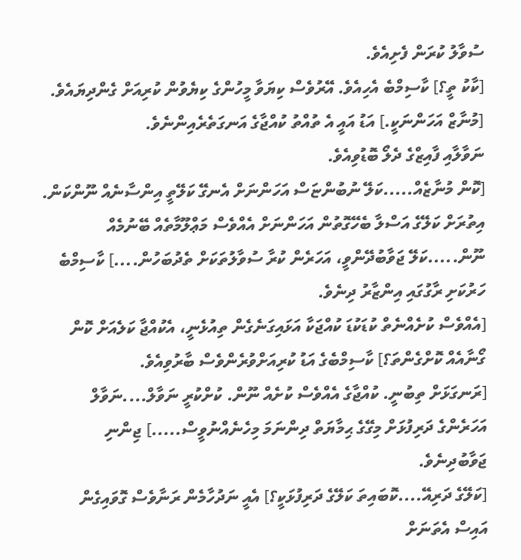ސުވާލު ކުރަން ފެށިއެވެ.
[ކާކު ތީ؟] ކާސިމްބެ އެހިއެވެ. އޭރުވެސް ކިޔަވާ މީހުންގެ ކިޔެވުން ކުރިއަށް ގެންދިޔައެވެ.
[މުނާޒް އަހަންނަކީ.] އަޑު އައީ އެ ތުއްތު ކުއްޖާގެ އަނގަތެރެއިންނެވެ.
ނަވާލާއި ފާއިޒްގެ ދެލޯ ބޮޑުވިއެވެ.
[ކޮން މުނާޒެއް.....ކަލޭ ނުބުންޏަސް އަހަންނަށް އެނގޭ ކަލޭތީ އިންސާނެއް ނޫންކަން. އިތުރަށް ކަލޭގެ އަސްލާ ބެހޭގޮތުން އަހަންނަށް އެއްވެސް މަޢްލޫމާތެއް ބޭނުމެއް ނޫން.....ކަލޭ ޖަވާބުދޭންވީ، އަހަރެން ކުރާ ސުވާލުތަކަށް ތެދުބަހުން....] ކާސިމްބެ ހަރުކަށި ރާގުގައި އިންޒާރު ދިނެވެ.
[އެއްވެސް ކުށެއްނެތް ކުޑަކުޑަ ކުއްޖަކާ އަޅައިގަނެގެން ތިއުޅެނީ، އެކުއްޖާ ކަލެއަށް ކޮން ގޯނާއެއް ކޮށްގެންތަ؟] ކާސިމްބެގެ އަޑު ކުރިއަށްވުރެންވެސް ބާރުވިއެވެ.
[ރަނގަޅަށް ތިބުނީ. ކުއްޖާގެ އެއްވެސް ކުށެއް ނޫން. ކުށްކުރީ ނަވާލް....ނަވާލް އަހަރެންގެ ދަރިފުޅަށް މިގޭގެ ޙިމާޔަތް ދިންނަމަ މިހެނެއްނުވީސް.....] ޖިންނި ޖަވާބުދިނެވެ.
[ކަލޭގެ ދަރިއޭ....ކޮބައިތަ ކަލޭގެ ދަރިފުޅަކީ؟] އެއީ ނަދުހާމެން ރަނާވެސް ގޮވައިގެން އައިސް އެތަނަށް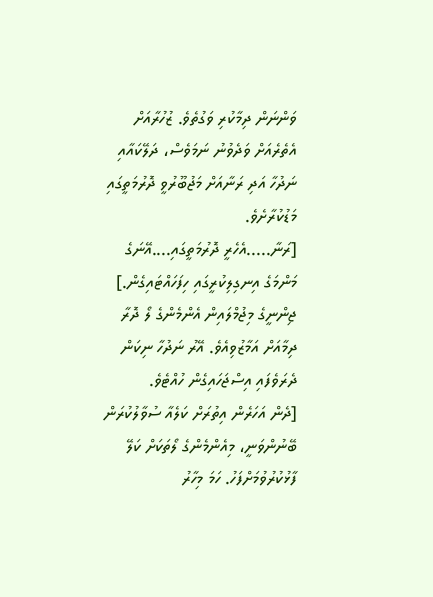ވަންނަން ދިމާކުރި ވަގުތެވެ. ޒުހުރާއަށް އެތެރެއަށް ވަދެވުނު ނަމަވެސް، ދަލޭކައާއި ނަދުހާ އަދި ރަނާއަށް މަޖުބޫރުވީ ދޮރުމަތީގައި މަޑުކުރާށެވެ.
[ރަނާ.....އެހެރީ ދޮރުމަތީގައި....އޭނަގެ މަންމަގެ އިނގިލިކުރީގައި ހިފަހައްޓައިގެން.] ޖިންނީގެ މިޖުމްލައިން އެންމެންގެ ލޯ ދޮރާ ދިމާއަށް އަމާޒުވިއެވެ. އޭރު ނަދުހާ ނިކަން ދެރަވެފައި އިސްޖަހައިގެން ހުއްޓެވެ.
[ދެން އަހަރެން އިތުރަށް ކަލެއާ ސުވާލުކުރަން ބޭނުންވަނީ، މިއެންމެންގެ ލޯތަކަށް ކަލޭ ފާޅުކުރުވުމަށްފަހު. ހަމަ މިހާރު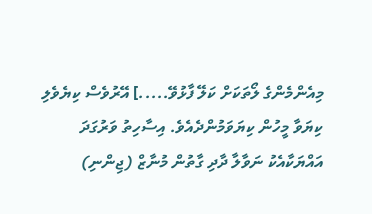މިއެންމެންގެ ލޯތަކަށް ކަލޭ ފާޅުވޭ.....] އޭރުވެސް ކިޔެވެލި ކިޔަވާ މީހުން ކިޔަވަމުންދެއެވެ. އިސާހިތު ވަރުގަދަ އައްޔަކާއެކު ނަވާލާ ދާދި ގާތުން މުނާޒް (ޖިންނި)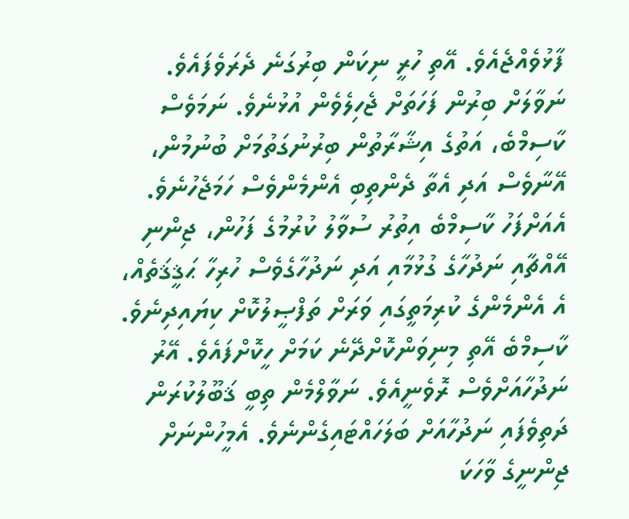ފާޅުވެއްޖެއެވެ. އޭތި ހުރީ ނިކަން ބިރުގަނެ ދެރަވެފައެވެ. ނަވާލަށް ބިރުން ފަހަތަށް ޖެހިލެވެން އުޅުނެވެ. ނަމަވެސް ކާސިމްބެ، އަތުގެ އިޝާރާތުން ބިރުނުގަތުމަށް ބުނުމުން، އޭނާވެސް އަދި އެތާ ދެންތިބި އެންމެންވެސް ހަމަޖެހުނެވެ.
އެއަށްފަހު ކާސިމްބެ އިތުރު ސުވާލު ކުރުމުގެ ފަހުން، ޖިންނި އޭއްޗާއި ނަދުހާގެ ގުޅުމާއި އަދި ނަދުހާގެވެސް ހުރިހާ ޙަޤީޤަތެއް، އެ އެންމެންގެ ކުރިމަތީގައި ވަރަށް ތަފްޞީލުކޮށް ކިޔައިދިނެވެ. ކާސިމްބެ އޭތި މިނިވަންކޮށްދޭނެ ކަމަށް ހީކޮށްފައެވެ. އޭރު ނަދުހާއަށްވެސް ރޮވެނީއެވެ. ނަވާލްމެން ތިބީ ޤަބޫލުކުރަން ދަތިވެފައި ނަދުހާއަށް ބަލަހައްޓައިގެންނެވެ. އެމީހުންނަށް ޖިންނީގެ ވާހަކަ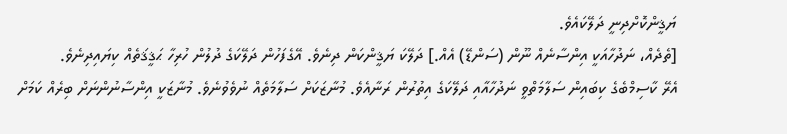ޔަޤީންކޮށްދިނީ ދަލޭކައެވެ.
[ތެދެއް، ނަދުހާއަކީ އިންސާނެއް ނޫން (ސަންޑޭ) އެއް.] ދަލޭކަ ޔަޤީންކަން ދިނެވެ. އޭގެފަހުން ދަލޭކަގެ ދުލުން ހުރިހާ ޙަޤީޤަތެއް ކިޔައިދިނެވެ.
އެރޭ ކާސިމްބެގެ ކިބައިން ސަލާމަތްވީ ނަދުހާއާއި ދަލޭކަގެ އިތުރުން ރަނާއެވެ. މުނާޒަކަށް ސަލާމަތެއް ނުވެވުނެވެ. މުނާޒަކީ އިންސާނުންނަށް ބިރެއް ކަމަށް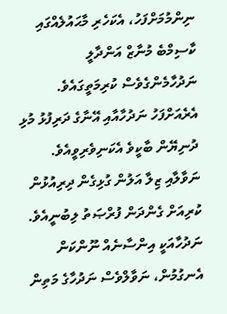ނިންމުމަށްފަހު، އެކަހެރި މާޙައުލެއްގައި ކާސިމްބެ މުނާޒް އަންދާލީ ނަދުހާމެންގެވެސް ކުރިމަތީގައެވެ.
އެރެއަށްފަހު ނަދުހާއާއި އޭނާގެ ދަރިފުޅު މުޅި ދުނިޔޭން ބާކީވެ އެކަނިވެރިވީއެވެ. ނަވާލާއި ޒިލާ އަލުން ގުޅިގެން ދިރިއުޅުން ކުރިއަށް ގެންދަން ފުރްޞަތު ލިބުނީއެވެ. ނަދުހާއަކީ އިންސާނެއް ނޫންކަން އެނގުމުން، ނަވާލްވެސް ނަދުހާގެ މަތިން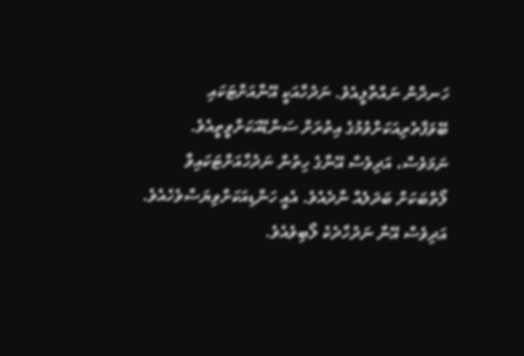ހަނދާން ނައްތާލީއެވެ. ނަދުހާއަކީ އޭނާއަށްޓަކައި ބޭވަފާތެރިއަކަށްވުމުގެ އިތުރަށް ސަންޑޭއަކަށްވީތީއެވެ. ނަމަވެސް، އަދިވެސް އޭނާގެ ހިތުން ނަދުހާއަށްޓަކައިވާ ލޯތްބަކަށް ބަދަލެއް ނާދެއެވެ. އެއީ ހަންޑިއަކަށްވިޔަސްވެހެއެވެ. އަދިވެސް އޭނާ ނަދުހާދެކެ ލޯބިވެއެވެ.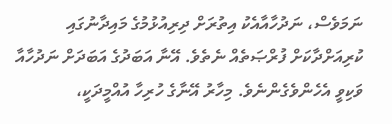ނަމަވެސް، ނަދުހާއާއެކު އިތުރަށް ދިރިއުޅުމުގެ މައިދާނުގައި ކުރިއަށްދާކަށް ފުރްޞަތެއް ނެތެވެ. އޭނާ އަބަދުގެ އަބަދަށް ނަދުހާއާ ވަކިވީ އެހެންވެގެންނެވެ. މިހާރު އޭނާގެ ހުރިހާ އުއްމީދަކީ،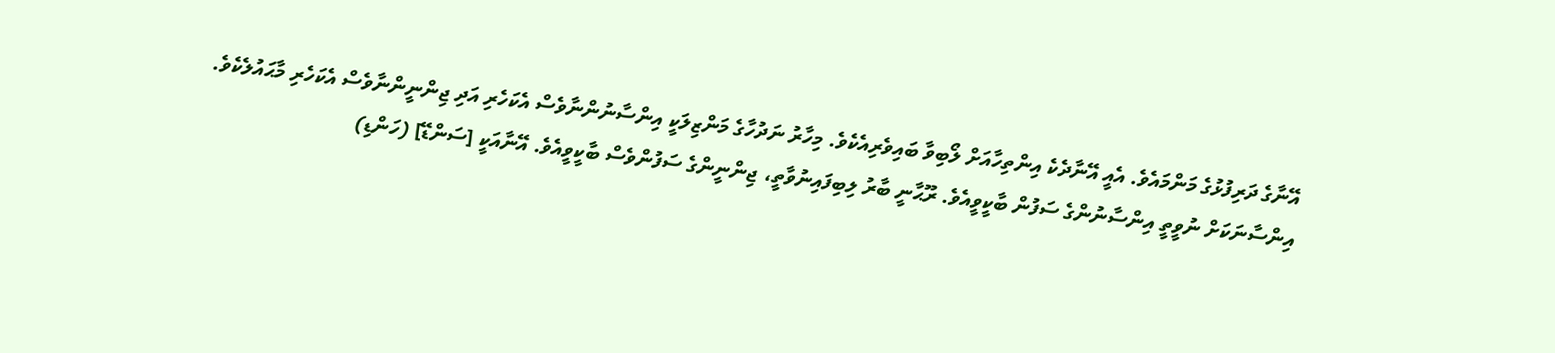އޭނާގެ ދަރިފުޅުގެ މަންމައެވެ. އެއީ އޭނާދެކެ އިންތިހާއަށް ލޯބިވާ ބައިވެރިއެކެވެ. މިހާރު ނަދުހާގެ މަންޒިލަކީ އިންސާނުންނާވެސް އެކަހެރި އަދި ޖިންނީންނާވެސް އެކަހެރި މާޙައުލެކެވެ. އިންސާނަކަށް ނުވީތީ އިންސާނުންގެ ސަފުން ބާކީވީއެވެ. ރޫޙާނީ ބާރު ލިބިފައިނުވާތީ، ޖިންނީންގެ ސަފުންވެސް ބާކީވީއެވެ. އޭނާއަކީ [ސަންޑޭ] (ހަންޑި)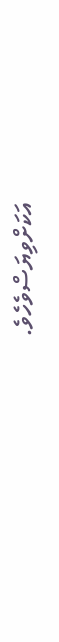އަކަށްވިޔަސްވެހެވެ.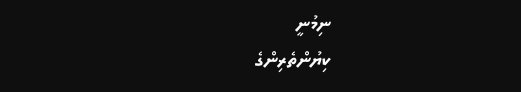ނިމުނީ
ކިޔުންތެރިންގެ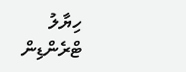ހިޔާލު
ޓްރެންޑިން